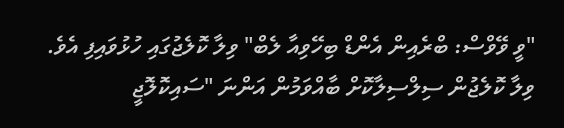"ވީ ވޭވްސް: ބްރެއިން އެންޑް ބިހޭވިއާ ލެބް" ވިލާ ކޮލެޖުގައި ހުޅުވައިފި އެވެ.
ވިލާ ކޮލެޖުން ސިލްސިލާކޮށް ބާއްވަމުން އަންނަ "ސައިކޮލޮޖީ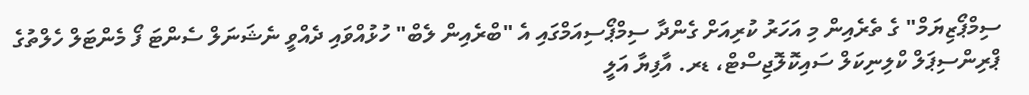ސިމްޕޯޒިޔަމް" ގެ ތެރެއިން މި އަހަރު ކުރިއަށް ގެންދާ ސިމްޕޯސިއަމްގައި އެ "ބްރެއިން ލެބް" ހުޅުއްވައި ދެއްވީ ނެޝަނަލް ސެންޓަ ފޯ މެންޓަލް ހެލްތުގެ ޕްރިންސިޕަލް ކްލިނިކަލް ސައިކޮލޮޖިސްޓް، ޑރ. އާފިޔާ އަލީ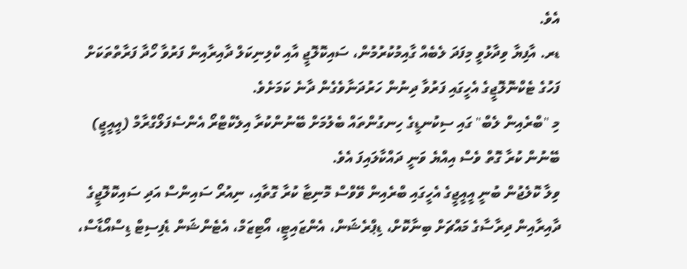އެވެ.
ޑރ. އާފިޔާ ވިދާޅުވީ މިފަދަ ލެބެއް ގާއިމުކުރުމުން، ސައިކޮލޮޖީ އާއި ކްލިނިކަލް ދާއިރާއިން ފަރުވާ ހޯދާ ފަރާތްތަކަށް ފަހުގެ ޓެކްނޮލޮޖީގެ އެހީގައި ފަރުވާ ދިނުން ހަރުދަނާވެގެން ދާނެ ކަމަށެވެ.
މި "ބްރެއިން ލެބް" ގައި ސިކުނޑީގެ ހިނގުންތައް ބެލުމަށް ބޭނުންކުރާ އިލެކްޓްރޯ އެންސެފަލޯގްރާމް (އީއީޖީ) ބޭނުން ކުރާ ގޮތް ވެސް އިއްޔެ ވަނީ ދައްކާލައިފަ އެވެ.
ވިލާ ކޮލެޖުން ބުނީ އީއީޖީގެ އެހީގައި ބްރެއިން ވޭވްސް މޮނިޓާ ކުރާ ގޮތާއި، ނިއުރޯ ސައިންސް އަދި ސައިކޮލޮޖީގެ ދާއިރާއިން ދިރާސާގެ މައްޗަށް ބިނާކޮށް، ޑިޕްރެޝަން، އެންޒައިޓީ، އޯޓިޒަމް، އެޓެންޝަން ޑެފިސިޓް ޑިސްއޯޑާސް،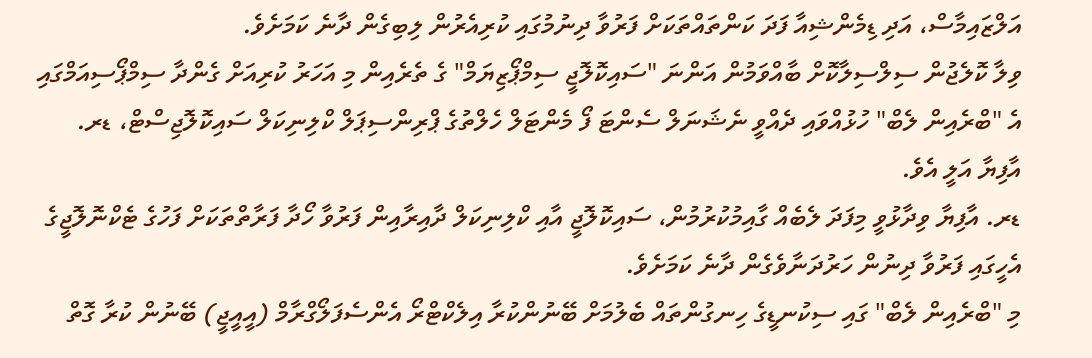އަލްޒައިމާސް، އަދި ޑިމެންޝިއާ ފަދަ ކަންތައްތަކަށް ފަރުވާ ދިނުމުގައި ކުރިއެރުން ލިބިގެން ދާނެ ކަމަށެވެ.
ވިލާ ކޮލެޖުން ސިލްސިލާކޮށް ބާއްވަމުން އަންނަ "ސައިކޮލޮޖީ ސިމްޕޯޒިޔަމް" ގެ ތެރެއިން މި އަހަރު ކުރިއަށް ގެންދާ ސިމްޕޯސިއަމްގައި އެ "ބްރެއިން ލެބް" ހުޅުއްވައި ދެއްވީ ނެޝަނަލް ސެންޓަ ފޯ މެންޓަލް ހެލްތުގެ ޕްރިންސިޕަލް ކްލިނިކަލް ސައިކޮލޮޖިސްޓް، ޑރ. އާފިޔާ އަލީ އެވެ.
ޑރ. އާފިޔާ ވިދާޅުވީ މިފަދަ ލެބެއް ގާއިމުކުރުމުން، ސައިކޮލޮޖީ އާއި ކްލިނިކަލް ދާއިރާއިން ފަރުވާ ހޯދާ ފަރާތްތަކަށް ފަހުގެ ޓެކްނޮލޮޖީގެ އެހީގައި ފަރުވާ ދިނުން ހަރުދަނާވެގެން ދާނެ ކަމަށެވެ.
މި "ބްރެއިން ލެބް" ގައި ސިކުނޑީގެ ހިނގުންތައް ބެލުމަށް ބޭނުންކުރާ އިލެކްޓްރޯ އެންސެފަލޯގްރާމް (އީއީޖީ) ބޭނުން ކުރާ ގޮތް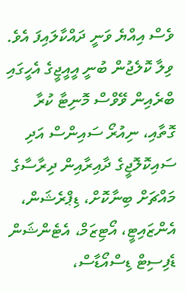ވެސް އިއްޔެ ވަނީ ދައްކާލައިފަ އެވެ.
ވިލާ ކޮލެޖުން ބުނީ އީއީޖީގެ އެހީގައި ބްރެއިން ވޭވްސް މޮނިޓާ ކުރާ ގޮތާއި، ނިއުރޯ ސައިންސް އަދި ސައިކޮލޮޖީގެ ދާއިރާއިން ދިރާސާގެ މައްޗަށް ބިނާކޮށް، ޑިޕްރެޝަން، އެންޒައިޓީ، އޯޓިޒަމް، އެޓެންޝަން ޑެފިސިޓް ޑިސްއޯޑާސް،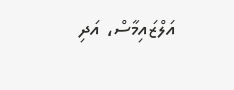އަލްޒައިމާސް، އަދި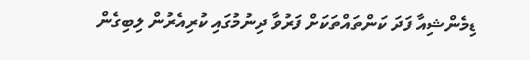ޑިމެންޝިއާ ފަދަ ކަންތައްތަކަށް ފަރުވާ ދިނުމުގައި ކުރިއެރުން ލިބިގެން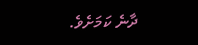ދާނެ ކަމަށެވެ.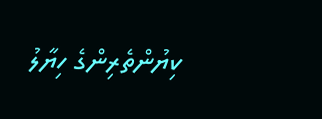ކިޔުންތެރިންގެ ހިޔާލު